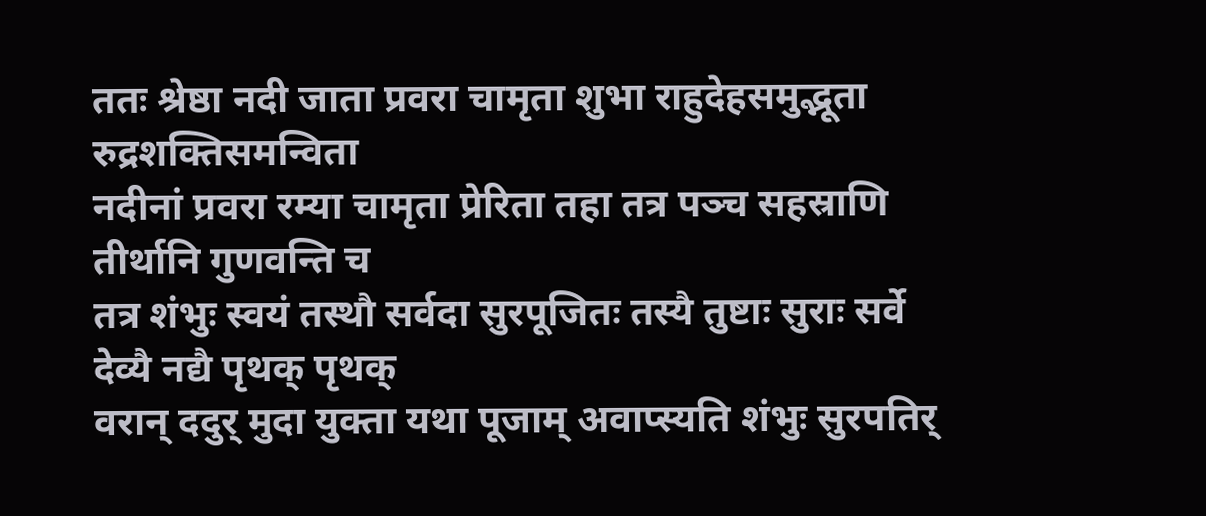ततः श्रेष्ठा नदी जाता प्रवरा चामृता शुभा राहुदेहसमुद्भूता रुद्रशक्तिसमन्विता
नदीनां प्रवरा रम्या चामृता प्रेरिता तहा तत्र पञ्च सहस्राणि तीर्थानि गुणवन्ति च
तत्र शंभुः स्वयं तस्थौ सर्वदा सुरपूजितः तस्यै तुष्टाः सुराः सर्वे देव्यै नद्यै पृथक् पृथक्
वरान् ददुर् मुदा युक्ता यथा पूजाम् अवाप्स्यति शंभुः सुरपतिर्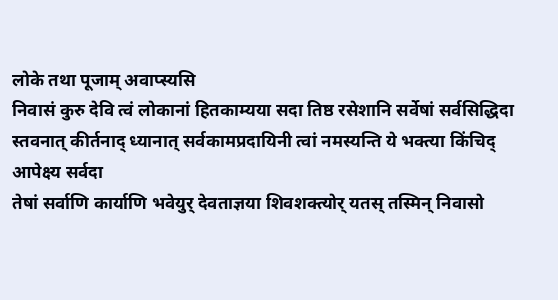लोके तथा पूजाम् अवाप्स्यसि
निवासं कुरु देवि त्वं लोकानां हितकाम्यया सदा तिष्ठ रसेशानि सर्वेषां सर्वसिद्धिदा
स्तवनात् कीर्तनाद् ध्यानात् सर्वकामप्रदायिनी त्वां नमस्यन्ति ये भक्त्या किंचिद् आपेक्ष्य सर्वदा
तेषां सर्वाणि कार्याणि भवेयुर् देवताज्ञया शिवशक्त्योर् यतस् तस्मिन् निवासो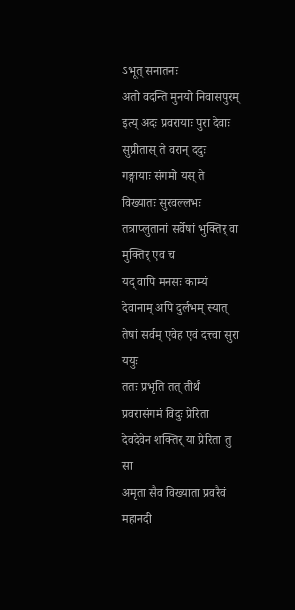ऽभूत् सनातनः
अतो वदन्ति मुनयो निवासपुरम् इत्य् अदः प्रवरायाः पुरा देवाः सुप्रीतास् ते वरान् ददुः
गङ्गायाः संगमो यस् ते विख्यातः सुरवल्लभः तत्राप्लुतानां सर्वेषां भुक्तिर् वा मुक्तिर् एव च
यद् वापि मनसः काम्यं देवानाम् अपि दुर्लभम् स्यात् तेषां सर्वम् एवेह एवं दत्त्वा सुरा ययुः
ततः प्रभृति तत् तीर्थं प्रवरासंगमं विदुः प्रेरिता देवदेवेन शक्तिर् या प्रेरिता तु सा
अमृता सैव विख्याता प्रवरैवं महानदी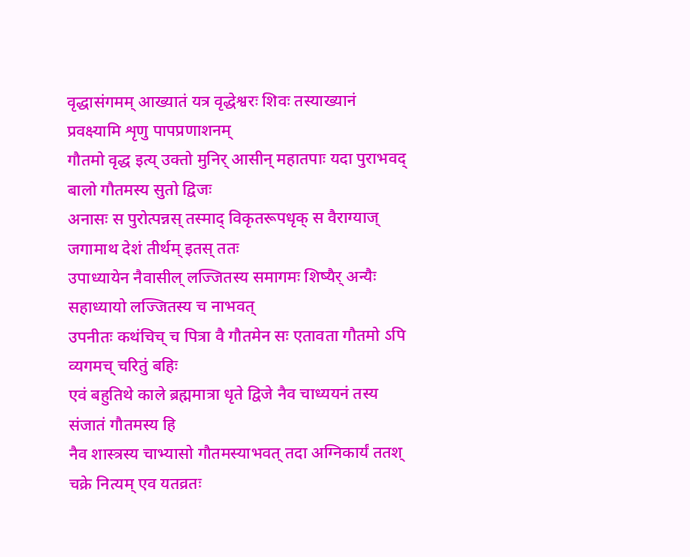वृद्धासंगमम् आख्यातं यत्र वृद्धेश्वरः शिवः तस्याख्यानं प्रवक्ष्यामि शृणु पापप्रणाशनम्
गौतमो वृद्ध इत्य् उक्तो मुनिर् आसीन् महातपाः यदा पुराभवद् बालो गौतमस्य सुतो द्विजः
अनासः स पुरोत्पन्नस् तस्माद् विकृतरूपधृक् स वैराग्याज् जगामाथ देशं तीर्थम् इतस् ततः
उपाध्यायेन नैवासील् लज्जितस्य समागमः शिष्यैर् अन्यैः सहाध्यायो लज्जितस्य च नाभवत्
उपनीतः कथंचिच् च पित्रा वै गौतमेन सः एतावता गौतमो ऽपि व्यगमच् चरितुं बहिः
एवं बहुतिथे काले ब्रह्ममात्रा धृते द्विजे नैव चाध्ययनं तस्य संजातं गौतमस्य हि
नैव शास्त्रस्य चाभ्यासो गौतमस्याभवत् तदा अग्निकार्यं ततश् चक्रे नित्यम् एव यतव्रतः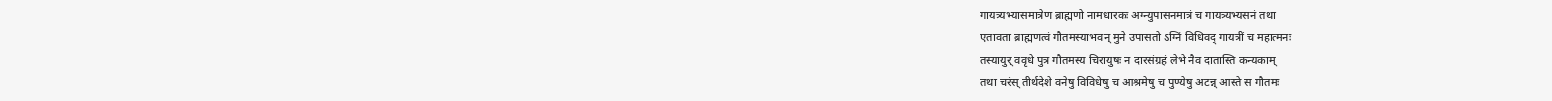गायत्र्यभ्यासमात्रेण ब्राह्मणो नामधारकः अग्न्युपासनमात्रं च गायत्र्यभ्यसनं तथा
एतावता ब्राह्मणत्वं गौतमस्याभवन् मुने उपासतो ऽग्निं विधिवद् गायत्रीं च महात्मनः
तस्यायुर् ववृधे पुत्र गौतमस्य चिरायुषः न दारसंग्रहं लेभे नैव दातास्ति कन्यकाम्
तथा चरंस् तीर्थदेशे वनेषु विविधेषु च आश्रमेषु च पुण्येषु अटन्न् आस्ते स गौतमः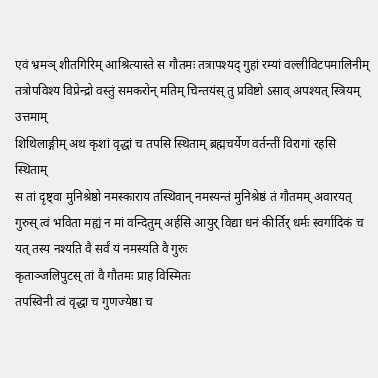एवं भ्रमञ् शीतगिरिम् आश्रित्यास्ते स गौतमः तत्रापश्यद् गुहां रम्यां वल्लीविटपमालिनीम्
तत्रोपविश्य विप्रेन्द्रो वस्तुं समकरोन् मतिम् चिन्तयंस् तु प्रविष्टो ऽसाव् अपश्यत् स्त्रियम् उत्तमाम्
शिथिलाङ्गीम् अथ कृशां वृद्धां च तपसि स्थिताम् ब्रह्मचर्येण वर्तन्तीं विरागां रहसि स्थिताम्
स तां दृष्ट्वा मुनिश्रेष्ठो नमस्काराय तस्थिवान् नमस्यन्तं मुनिश्रेष्ठं तं गौतमम् अवारयत्
गुरुस् त्वं भविता मह्यं न मां वन्दितुम् अर्हसि आयुर् विद्या धनं कीर्तिर् धर्मः स्वर्गादिकं च यत् तस्य नश्यति वै सर्वं यं नमस्यति वै गुरुः
कृताञ्जलिपुटस् तां वै गौतमः प्राह विस्मितः
तपस्विनी त्वं वृद्धा च गुणज्येष्ठा च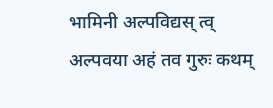भामिनी अल्पविद्यस् त्व् अल्पवया अहं तव गुरुः कथम्